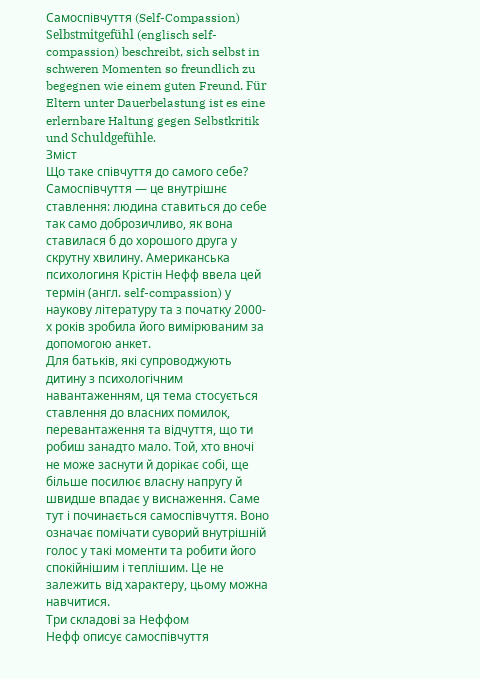Самоспівчуття (Self-Compassion)
Selbstmitgefühl (englisch self-compassion) beschreibt, sich selbst in schweren Momenten so freundlich zu begegnen wie einem guten Freund. Für Eltern unter Dauerbelastung ist es eine erlernbare Haltung gegen Selbstkritik und Schuldgefühle.
Зміст
Що таке співчуття до самого себе?
Самоспівчуття — це внутрішнє ставлення: людина ставиться до себе так само доброзичливо, як вона ставилася б до хорошого друга у скрутну хвилину. Американська психологиня Крістін Нефф ввела цей термін (англ. self-compassion) у наукову літературу та з початку 2000-х років зробила його вимірюваним за допомогою анкет.
Для батьків, які супроводжують дитину з психологічним навантаженням, ця тема стосується ставлення до власних помилок, перевантаження та відчуття, що ти робиш занадто мало. Той, хто вночі не може заснути й дорікає собі, ще більше посилює власну напругу й швидше впадає у виснаження. Саме тут і починається самоспівчуття. Воно означає помічати суворий внутрішній голос у такі моменти та робити його спокійнішим і теплішим. Це не залежить від характеру, цьому можна навчитися.
Три складові за Неффом
Нефф описує самоспівчуття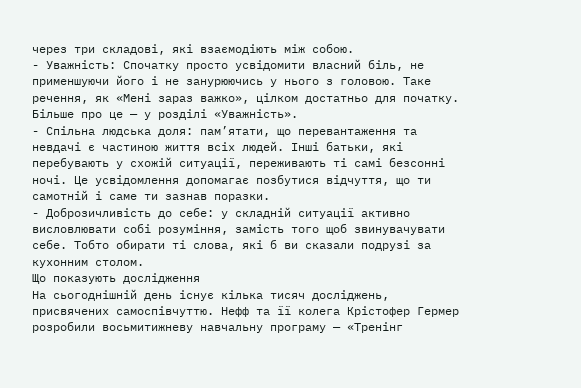через три складові, які взаємодіють між собою.
- Уважність: Спочатку просто усвідомити власний біль, не применшуючи його і не занурюючись у нього з головою. Таке речення, як «Мені зараз важко», цілком достатньо для початку. Більше про це — у розділі «Уважність».
- Спільна людська доля: пам’ятати, що перевантаження та невдачі є частиною життя всіх людей. Інші батьки, які перебувають у схожій ситуації, переживають ті самі безсонні ночі. Це усвідомлення допомагає позбутися відчуття, що ти самотній і саме ти зазнав поразки.
- Доброзичливість до себе: у складній ситуації активно висловлювати собі розуміння, замість того щоб звинувачувати себе. Тобто обирати ті слова, які б ви сказали подрузі за кухонним столом.
Що показують дослідження
На сьогоднішній день існує кілька тисяч досліджень, присвячених самоспівчуттю. Нефф та її колега Крістофер Гермер розробили восьмитижневу навчальну програму — «Тренінг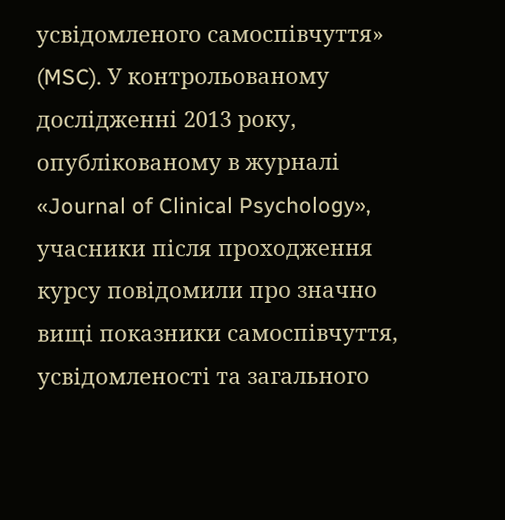усвідомленого самоспівчуття» (MSC). У контрольованому дослідженні 2013 року, опублікованому в журналі «Journal of Clinical Psychology», учасники після проходження курсу повідомили про значно вищі показники самоспівчуття, усвідомленості та загального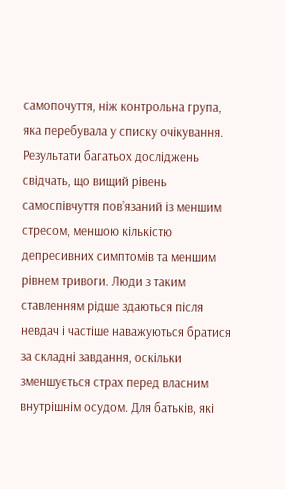самопочуття, ніж контрольна група, яка перебувала у списку очікування.
Результати багатьох досліджень свідчать, що вищий рівень самоспівчуття пов’язаний із меншим стресом, меншою кількістю депресивних симптомів та меншим рівнем тривоги. Люди з таким ставленням рідше здаються після невдач і частіше наважуються братися за складні завдання, оскільки зменшується страх перед власним внутрішнім осудом. Для батьків, які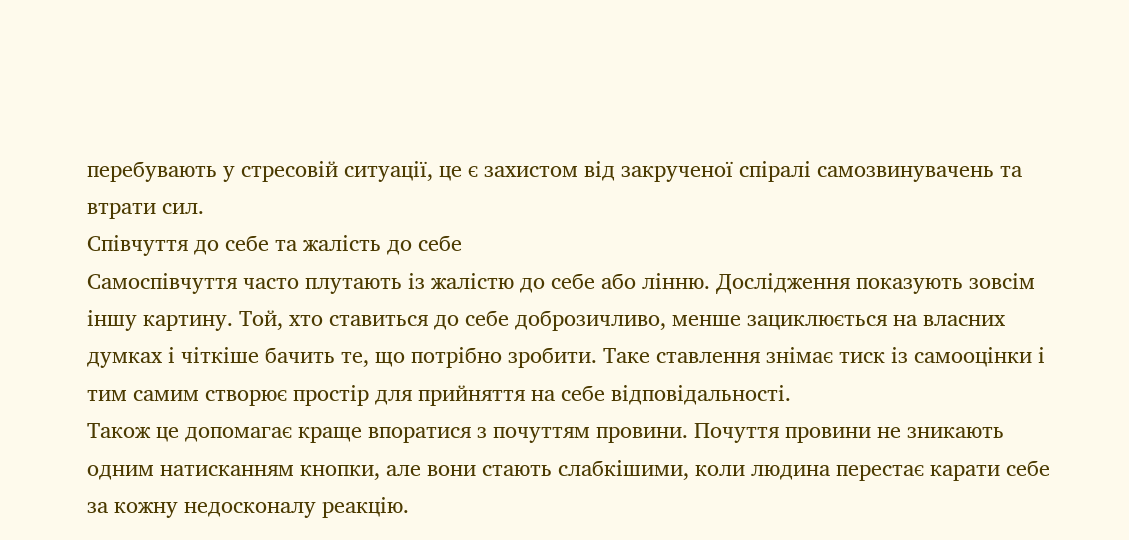перебувають у стресовій ситуації, це є захистом від закрученої спіралі самозвинувачень та втрати сил.
Співчуття до себе та жалість до себе
Самоспівчуття часто плутають із жалістю до себе або лінню. Дослідження показують зовсім іншу картину. Той, хто ставиться до себе доброзичливо, менше зациклюється на власних думках і чіткіше бачить те, що потрібно зробити. Таке ставлення знімає тиск із самооцінки і тим самим створює простір для прийняття на себе відповідальності.
Також це допомагає краще впоратися з почуттям провини. Почуття провини не зникають одним натисканням кнопки, але вони стають слабкішими, коли людина перестає карати себе за кожну недосконалу реакцію.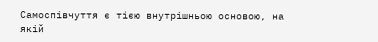Самоспівчуття є тією внутрішньою основою, на якій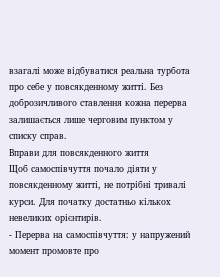взагалі може відбуватися реальна турбота про себе у повсякденному житті. Без доброзичливого ставлення кожна перерва залишається лише черговим пунктом у списку справ.
Вправи для повсякденного життя
Щоб самоспівчуття почало діяти у повсякденному житті, не потрібні тривалі курси. Для початку достатньо кількох невеликих орієнтирів.
- Перерва на самоспівчуття: у напружений момент промовте про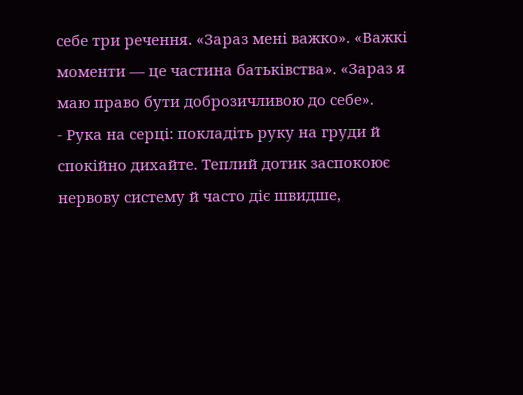себе три речення. «Зараз мені важко». «Важкі моменти — це частина батьківства». «Зараз я маю право бути доброзичливою до себе».
- Рука на серці: покладіть руку на груди й спокійно дихайте. Теплий дотик заспокоює нервову систему й часто діє швидше,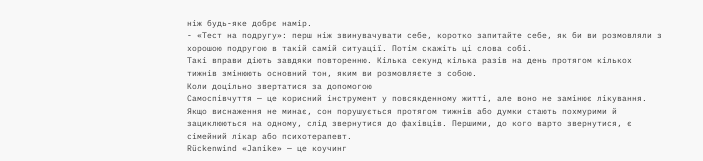ніж будь-яке добрє намір.
- «Тест на подругу»: перш ніж звинувачувати себе, коротко запитайте себе, як би ви розмовляли з хорошою подругою в такій самій ситуації. Потім скажіть ці слова собі.
Такі вправи діють завдяки повторенню. Кілька секунд кілька разів на день протягом кількох тижнів змінюють основний тон, яким ви розмовляєте з собою.
Коли доцільно звертатися за допомогою
Самоспівчуття — це корисний інструмент у повсякденному житті, але воно не замінює лікування. Якщо виснаження не минає, сон порушується протягом тижнів або думки стають похмурими й зациклюються на одному, слід звернутися до фахівців. Першими, до кого варто звернутися, є сімейний лікар або психотерапевт.
Rückenwind «Janike» — це коучинг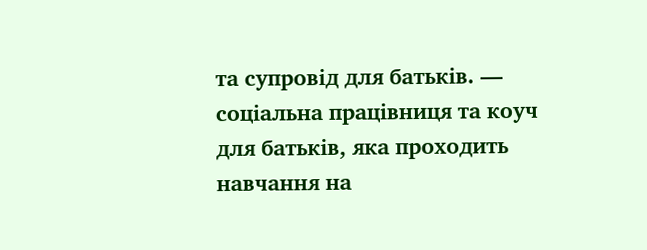та супровід для батьків. — соціальна працівниця та коуч для батьків, яка проходить навчання на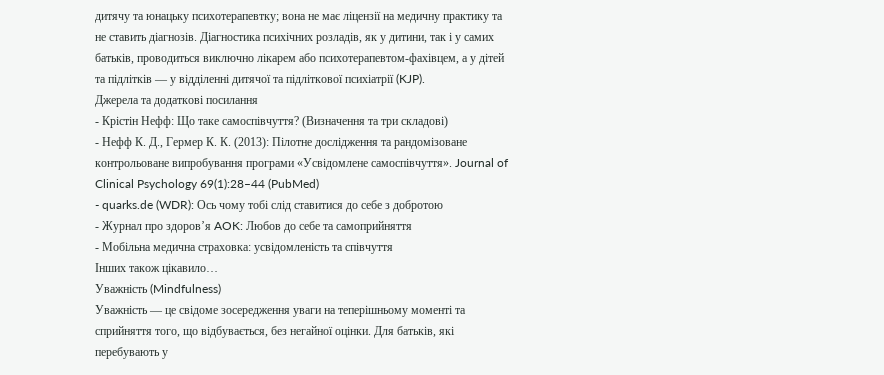дитячу та юнацьку психотерапевтку; вона не має ліцензії на медичну практику та не ставить діагнозів. Діагностика психічних розладів, як у дитини, так і у самих батьків, проводиться виключно лікарем або психотерапевтом-фахівцем, а у дітей та підлітків — у відділенні дитячої та підліткової психіатрії (KJP).
Джерела та додаткові посилання
- Крістін Нефф: Що таке самоспівчуття? (Визначення та три складові)
- Нефф К. Д., Гермер К. К. (2013): Пілотне дослідження та рандомізоване контрольоване випробування програми «Усвідомлене самоспівчуття». Journal of Clinical Psychology 69(1):28–44 (PubMed)
- quarks.de (WDR): Ось чому тобі слід ставитися до себе з добротою
- Журнал про здоров’я AOK: Любов до себе та самоприйняття
- Мобільна медична страховка: усвідомленість та співчуття
Інших також цікавило…
Уважність (Mindfulness)
Уважність — це свідоме зосередження уваги на теперішньому моменті та сприйняття того, що відбувається, без негайної оцінки. Для батьків, які перебувають у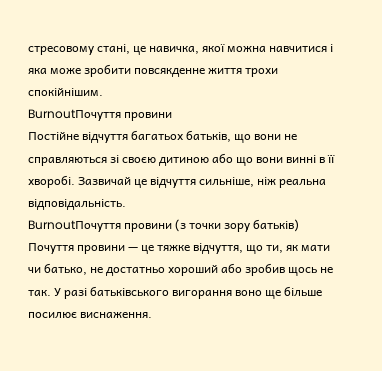стресовому стані, це навичка, якої можна навчитися і яка може зробити повсякденне життя трохи спокійнішим.
BurnoutПочуття провини
Постійне відчуття багатьох батьків, що вони не справляються зі своєю дитиною або що вони винні в її хворобі. Зазвичай це відчуття сильніше, ніж реальна відповідальність.
BurnoutПочуття провини (з точки зору батьків)
Почуття провини — це тяжке відчуття, що ти, як мати чи батько, не достатньо хороший або зробив щось не так. У разі батьківського вигорання воно ще більше посилює виснаження.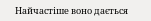Найчастіше воно дається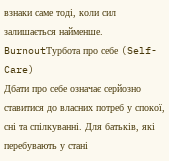взнаки саме тоді, коли сил залишається найменше.
BurnoutТурбота про себе (Self-Care)
Дбати про себе означає серйозно ставитися до власних потреб у спокої, сні та спілкуванні. Для батьків, які перебувають у стані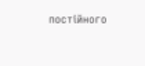постійного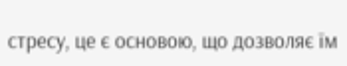стресу, це є основою, що дозволяє їм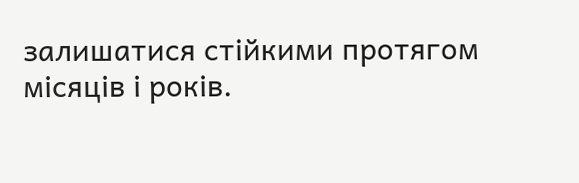залишатися стійкими протягом місяців і років.